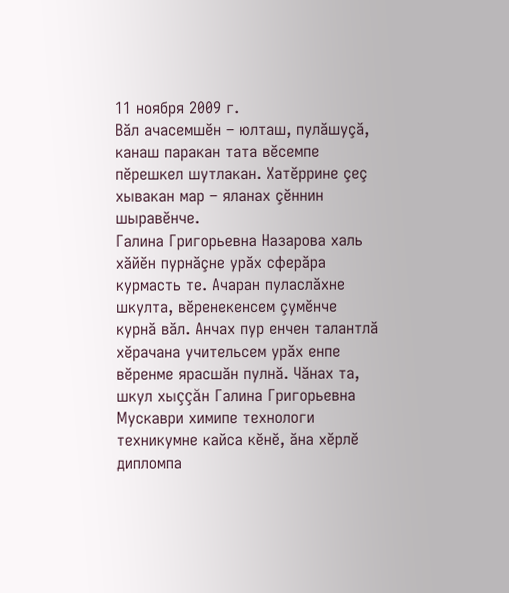11 ноября 2009 г.
Вăл ачасемшĕн – юлташ, пулăшуçă, канаш паракан тата вĕсемпе пĕрешкел шутлакан. Хатĕррине çеç хывакан мар – яланах çĕннин шыравĕнче.
Галина Григорьевна Назарова халь хăйĕн пурнăçне урăх сферăра курмасть те. Ачаран пуласлăхне шкулта, вĕренекенсем çумĕнче курнă вăл. Анчах пур енчен талантлă хĕрачана учительсем урăх енпе вĕренме ярасшăн пулнă. Чăнах та, шкул хыççăн Галина Григорьевна Мускаври химипе технологи техникумне кайса кĕнĕ, ăна хĕрлĕ дипломпа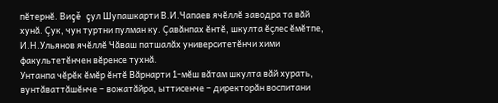пĕтернĕ. Виçĕ çул Шупашкарти В.И.Чапаев ячĕллĕ заводра та вăй хунă. Çук, чун туртни пулман ку. Çавăнпах ĕнтĕ, шкулта ĕçлес ĕмĕтпе, И.Н.Ульянов ячĕллĕ Чăваш патшалăх университетĕнчи хими факультетĕнчен вĕренсе тухнă.
Унтанпа чĕрĕк ĕмĕр ĕнтĕ Вăрнарти 1-мĕш вăтам шкулта вăй хурать, вунтăваттăшĕнче – вожатăйра, ыттисенче – директорăн воспитани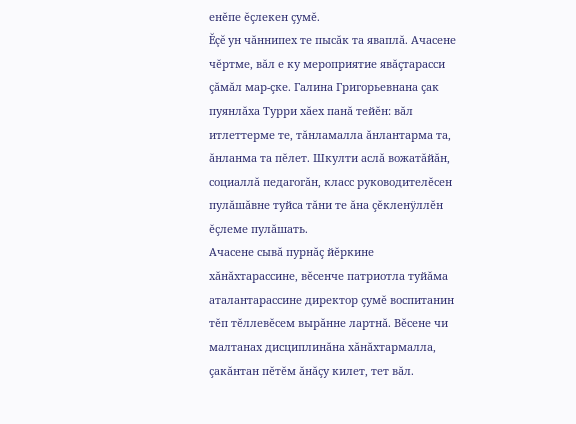енĕпе ĕçлекен çумĕ.
Ĕçĕ ун чăннипех те пысăк та яваплă. Ачасене чĕртме, вăл е ку мероприятие явăçтарасси çăмăл мар-çке. Галина Григорьевнана çак пуянлăха Турри хăех панă тейĕн: вăл итлеттерме те, тăнламалла ăнлантарма та, ăнланма та пĕлет. Шкулти аслă вожатăйăн, социаллă педагогăн, класс руководителĕсен пулăшăвне туйса тăни те ăна çĕкленÿллĕн ĕçлеме пулăшать.
Ачасене сывă пурнăç йĕркине хăнăхтарассине, вĕсенче патриотла туйăма аталантарассине директор çумĕ воспитанин тĕп тĕллевĕсем вырăнне лартнă. Вĕсене чи малтанах дисциплинăна хăнăхтармалла, çакăнтан пĕтĕм ăнăçу килет, тет вăл.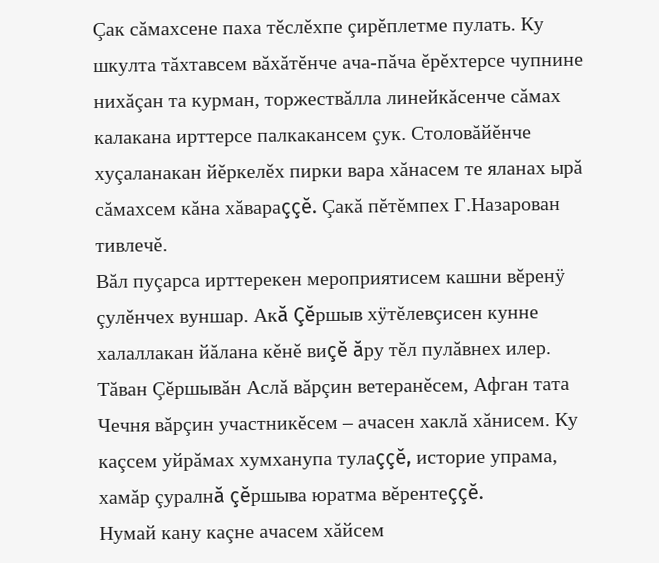Çак сăмахсене паха тĕслĕхпе çирĕплетме пулать. Ку шкулта тăхтавсем вăхăтĕнче ача-пăча ĕрĕхтерсе чупнине нихăçан та курман, торжествăлла линейкăсенче сăмах калакана ирттерсе палкакансем çук. Столовăйĕнче хуçаланакан йĕркелĕх пирки вара хăнасем те яланах ырă сăмахсем кăна хăвараççĕ. Çакă пĕтĕмпех Г.Назарован тивлечĕ.
Вăл пуçарса ирттерекен мероприятисем кашни вĕренÿ çулĕнчех вуншар. Акă Çĕршыв хÿтĕлевçисен кунне халаллакан йăлана кĕнĕ виçĕ ăру тĕл пулăвнех илер. Тăван Çĕршывăн Аслă вăрçин ветеранĕсем, Афган тата Чечня вăрçин участникĕсем – ачасен хаклă хăнисем. Ку каçсем уйрăмах хумханупа тулаççĕ, историе упрама, хамăр çуралнă çĕршыва юратма вĕрентеççĕ.
Нумай кану каçне ачасем хăйсем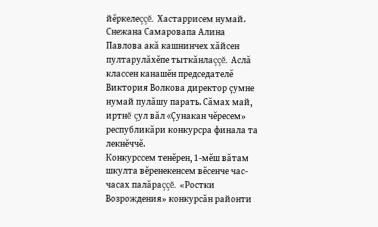йĕркелеççĕ. Хастаррисем нумай. Снежана Самаровапа Алина Павлова акă кашнинчех хăйсен пултарулăхĕпе тыткăнлаççĕ. Аслă классен канашĕн председателĕ Виктория Волкова директор çумне нумай пулăшу парать. Сăмах май, иртнĕ çул вăл «Çунакан чĕресем» республикăри конкурсра финала та лекнĕччĕ.
Конкурссем тенĕрен, 1-мĕш вăтам шкулта вĕренекенсем вĕсенче час-часах палăраççĕ. «Ростки Возрождения» конкурсăн районти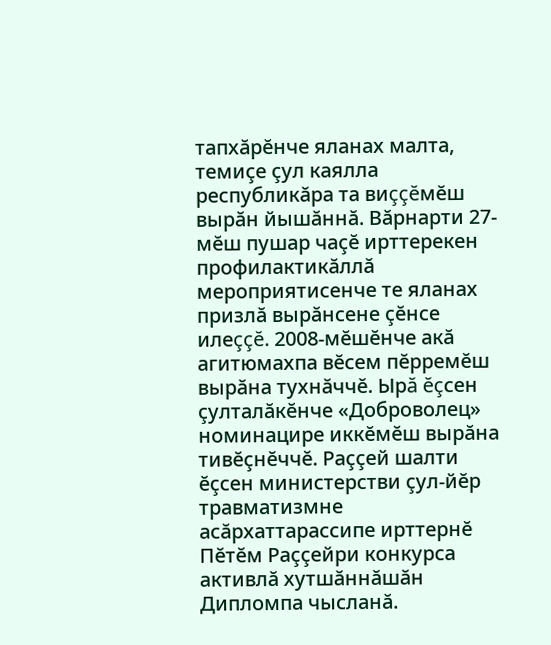тапхăрĕнче яланах малта, темиçе çул каялла республикăра та виççĕмĕш вырăн йышăннă. Вăрнарти 27-мĕш пушар чаçĕ ирттерекен профилактикăллă мероприятисенче те яланах призлă вырăнсене çĕнсе илеççĕ. 2008-мĕшĕнче акă агитюмахпа вĕсем пĕрремĕш вырăна тухнăччĕ. Ырă ĕçсен çулталăкĕнче «Доброволец» номинацире иккĕмĕш вырăна тивĕçнĕччĕ. Раççей шалти ĕçсен министерстви çул-йĕр травматизмне асăрхаттарассипе ирттернĕ Пĕтĕм Раççейри конкурса активлă хутшăннăшăн Дипломпа чысланă.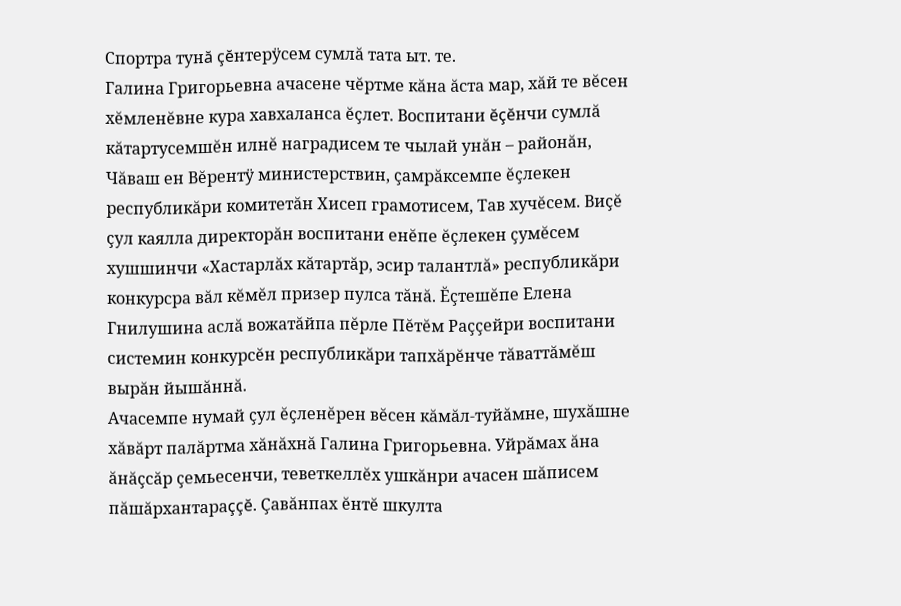Спортра тунă çĕнтерÿсем сумлă тата ыт. те.
Галина Григорьевна ачасене чĕртме кăна ăста мар, хăй те вĕсен хĕмленĕвне кура хавхаланса ĕçлет. Воспитани ĕçĕнчи сумлă кăтартусемшĕн илнĕ наградисем те чылай унăн – районăн, Чăваш ен Вĕрентÿ министерствин, çамрăксемпе ĕçлекен республикăри комитетăн Хисеп грамотисем, Тав хучĕсем. Виçĕ çул каялла директорăн воспитани енĕпе ĕçлекен çумĕсем хушшинчи «Хастарлăх кăтартăр, эсир талантлă» республикăри конкурсра вăл кĕмĕл призер пулса тăнă. Ĕçтешĕпе Елена Гнилушина аслă вожатăйпа пĕрле Пĕтĕм Раççейри воспитани системин конкурсĕн республикăри тапхăрĕнче тăваттăмĕш вырăн йышăннă.
Ачасемпе нумай çул ĕçленĕрен вĕсен кăмăл-туйăмне, шухăшне хăвăрт палăртма хăнăхнă Галина Григорьевна. Уйрăмах ăна ăнăçсăр çемьесенчи, теветкеллĕх ушкăнри ачасен шăписем пăшăрхантараççĕ. Çавăнпах ĕнтĕ шкулта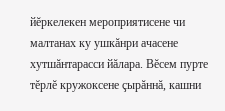йĕркелекен мероприятисене чи малтанах ку ушкăнри ачасене хутшăнтарасси йăлара. Вĕсем пурте тĕрлĕ кружоксене çырăннă, кашни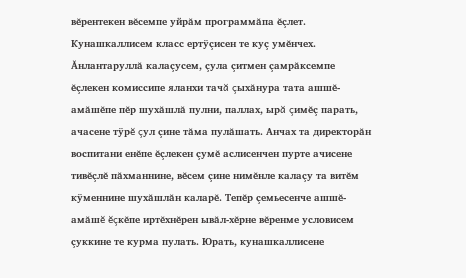вĕрентекен вĕсемпе уйрăм программăпа ĕçлет. Кунашкаллисем класс ертÿçисен те куç умĕнчех. Ăнлантаруллă калаçусем, çула çитмен çамрăксемпе ĕçлекен комиссипе яланхи тачă çыхăнура тата ашшĕ-амăшĕпе пĕр шухăшлă пулни, паллах, ырă çимĕç парать, ачасене тÿрĕ çул çине тăма пулăшать. Анчах та директорăн воспитани енĕпе ĕçлекен çумĕ аслисенчен пурте ачисене тивĕçлĕ пăхманнине, вĕсем çине нимĕнле калаçу та витĕм кÿменнине шухăшлăн каларĕ. Тепĕр çемьесенче ашшĕ-амăшĕ ĕçкĕпе иртĕхнĕрен ывăл-хĕрне вĕренме условисем çуккине те курма пулать. Юрать, кунашкаллисене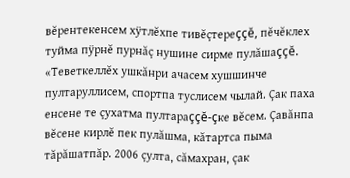вĕрентекенсем хÿтлĕхпе тивĕçтереççĕ, пĕчĕклех туйма пÿрнĕ пурнăç нушине сирме пулăшаççĕ. «Теветкеллĕх ушкăнри ачасем хушшинче пултаруллисем, спортпа туслисем чылай. Çак паха енсене те çухатма пултараççĕ-çке вĕсем. Çавăнпа вĕсене кирлĕ пек пулăшма, кăтартса пыма тăрăшатпăр. 2006 çулта, сăмахран, çак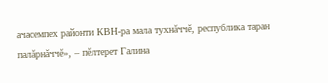ачасемпех районти КВН-ра мала тухнăччĕ, республика таран палăрнăччĕ», – пĕлтерет Галина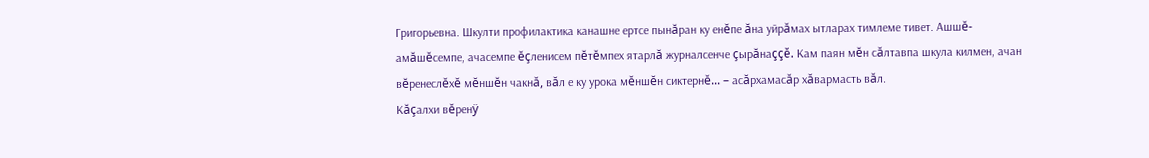Григорьевна. Шкулти профилактика канашне ертсе пынăран ку енĕпе ăна уйрăмах ытларах тимлеме тивет. Ашшĕ-амăшĕсемпе, ачасемпе ĕçленисем пĕтĕмпех ятарлă журналсенче çырăнаççĕ. Кам паян мĕн сăлтавпа шкула килмен, ачан вĕренеслĕхĕ мĕншĕн чакнă, вăл е ку урока мĕншĕн сиктернĕ... – асăрхамасăр хăвармасть вăл.
Кăçалхи вĕренÿ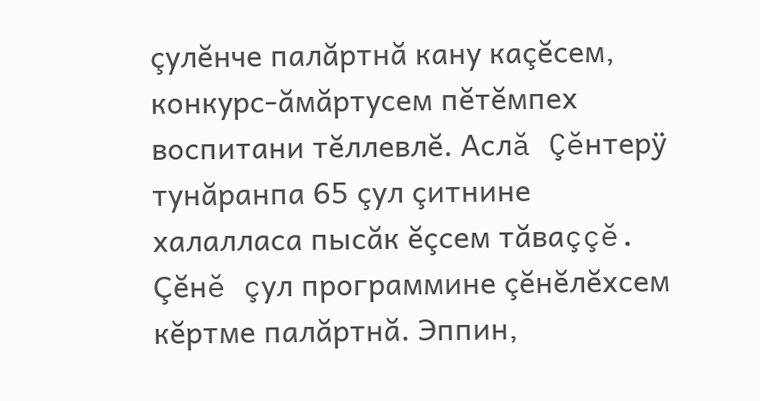çулĕнче палăртнă кану каçĕсем, конкурс-ăмăртусем пĕтĕмпех воспитани тĕллевлĕ. Аслă Çĕнтерÿ тунăранпа 65 çул çитнине халалласа пысăк ĕçсем тăваççĕ. Çĕнĕ çул программине çĕнĕлĕхсем кĕртме палăртнă. Эппин,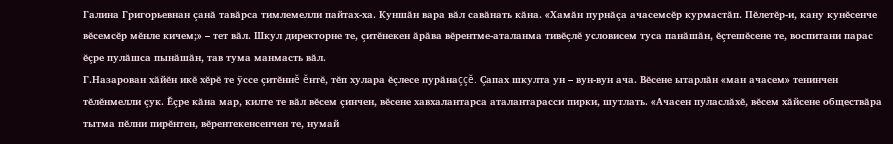Галина Григорьевнан çанă тавăрса тимлемелли пайтах-ха. Куншăн вара вăл савăнать кăна. «Хамăн пурнăçа ачасемсĕр курмастăп. Пĕлетĕр-и, кану кунĕсенче вĕсемсĕр мĕнле кичем;» – тет вăл. Шкул директорне те, çитĕнекен ăрăва вĕрентме-аталанма тивĕçлĕ условисем туса панăшăн, ĕçтешĕсене те, воспитани парас ĕçре пулăшса пынăшăн, тав тума манмасть вăл.
Г.Назарован хăйĕн икĕ хĕрĕ те ÿссе çитĕннĕ ĕнтĕ, тĕп хулара ĕçлесе пурăнаççĕ. Çапах шкулта ун – вун-вун ача. Вĕсене ытарлăн «ман ачасем» тенинчен тĕлĕнмелли çук. Ĕçре кăна мар, килте те вăл вĕсем çинчен, вĕсене хавхалантарса аталантарасси пирки, шутлать. «Ачасен пуласлăхĕ, вĕсем хăйсене обществăра тытма пĕлни пирĕнтен, вĕрентекенсенчен те, нумай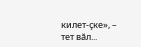килет-çке», – тет вăл...